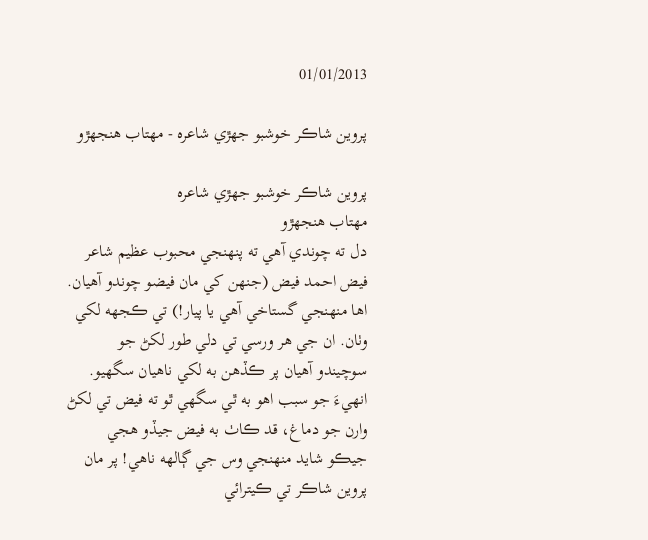01/01/2013

پروين شاڪر خوشبو جهڙي شاعره - مهتاب هنجهڙو

پروين شاڪر خوشبو جهڙي شاعره
مهتاب هنجهڙو
دل ته چوندي آهي ته پنهنجي محبوب عظيم شاعر فيض احمد فيض (جنهن کي مان فيضو چوندو آهيان. اها منهنجي گستاخي آهي يا پيار!) تي ڪجهه لکي وٺان. ان جي هر ورسي تي دلي طور لکڻ جو سوچيندو آهيان پر ڪڏهن به لکي ناهيان سگهيو. انهيءَ جو سبب اهو به ٿي سگهي ٿو ته فيض تي لکڻ وارن جو دماغ، قد ڪاٺ به فيض جيڏو هجي جيڪو شايد منهنجي وس جي ڳالهه ناهي! پر مان پروين شاڪر تي ڪيترائي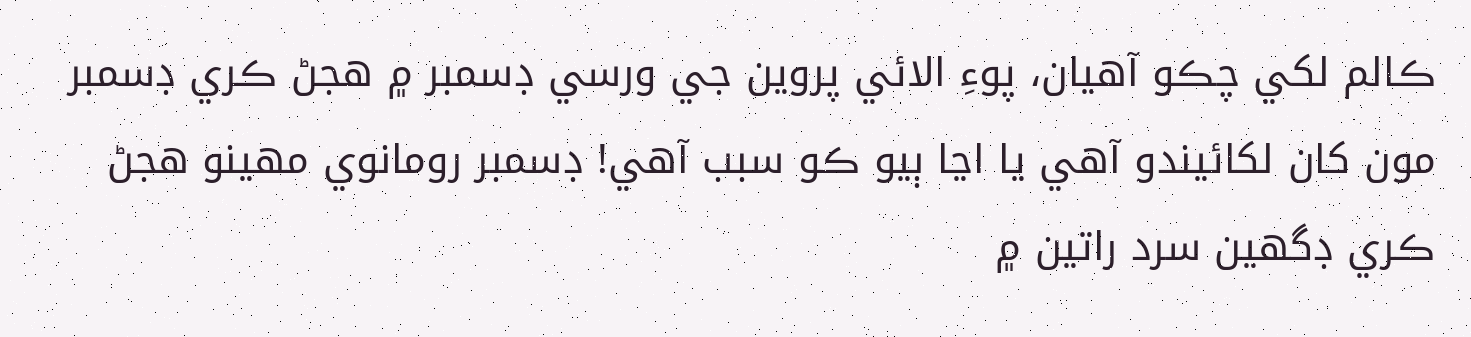ڪالم لکي چڪو آهيان، پوءِ الائي پروين جي ورسي ڊسمبر ۾ هجڻ ڪري ڊسمبر مون کان لکائيندو آهي يا اڃا ٻيو ڪو سبب آهي! ڊسمبر رومانوي مهينو هجڻ ڪري ڊگهين سرد راتين ۾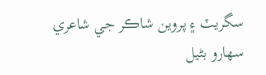سگريٽ ۽ پروين شاڪر جي شاعري سهارو بڻيل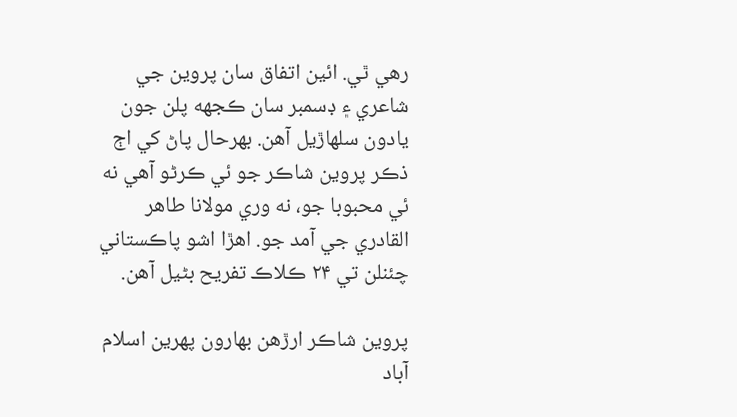رهي ٿي. ائين اتفاق سان پروين جي شاعري ۽ ڊسمبر سان ڪجهه پلن جون يادون سلهاڙيل آهن. بهرحال پاڻ کي اڄ ذڪر پروين شاڪر جو ئي ڪرڻو آهي نه ئي محبوبا جو، نه وري مولانا طاهر القادري جي آمد جو. اهڙا اشو پاڪستاني چئنلن تي ۲۴ ڪلاڪ تفريح بڻيل آهن.

پروين شاڪر ارڙهن بهارون پهرين اسلام آباد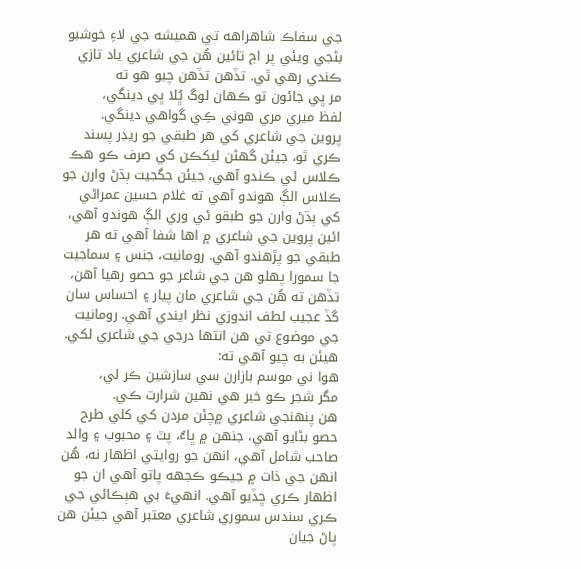جي سفاڪ شاهراهه تي هميشه جي لاءِ خوشبو بڻجي ويئي پر اڄ تائين هُن جي شاعري ياد تازي ڪندي رهي ٿي. تڏهن تڏهن چيو هو ته
مر ڀي جائون تو ڪهان لوگ ڀُلا ڀي دينگي،
لفظ ميري مري هوني ڪِي گواهي دينگي.
پروين جي شاعري کي هر طبقي جو ريڊر پسند ڪري ٿو، جيئن گهڻن ليکڪن کي صرف ڪو هڪ ڪلاس ئي ڪندو آهي، جيئن جگجيت ٻڌڻ وارن جو ڪلاس الڳ هوندو آهي ته غلام حسين عمراڻي کي ٻڌڻ وارن جو طبقو ئي وري الڳ هوندو آهي، ائين پروين جي شاعري ۾ اها شفا آهي ته هر طبقي جو پڙهندو آهي. رومانيت، جنس ۽ سماجيت جا سمورا پهلو هن جي شاعر جو حصو رهيا آهن، تڏهن ته هُن جي شاعري مان پيار ۽ احساس سان گڏ عجيب لطف اندوزي نظر ايندي آهي. رومانيت جي موضوع تي هن انتها درجي جي شاعري لکي. هيئن به چيو آهي ته:
هوا ني موسم بازارن سي سازشين ڪر لي،
مگر شجر ڪو خبر هي نهين شرارت ڪي.
هن پنهنجي شاعري ۾چئن مردن کي کلي طرح حصو بڻايو آهي، جنهن ۾ ڀاءُ، پٽ ۽ محبوب ۽ والد صاحب شامل آهي، انهن جو روايتي اظهار نه، هُن انهن جي ذات ۾ جيڪو ڪجهه پاتو آهي ان جو اظهار ڪري ڇڏيو آهي. انهيءَ بي هٻڪائي جي ڪري سندس سموري شاعري معتبر آهي جيئن هن پاڻ جيان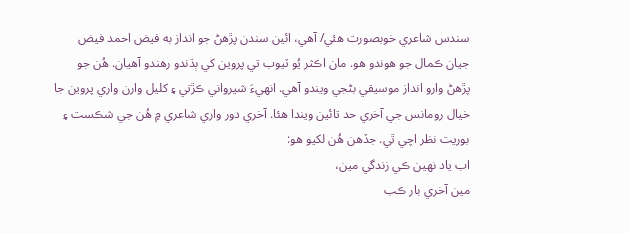سندس شاعري خوبصورت هئي/ آهي، ائين سندن پڙهڻ جو انداز به فيض احمد فيض جيان ڪمال جو هوندو هو. مان اڪثر يُو ٽيوب تي پروين کي ٻڌندو رهندو آهيان. هُن جو  پڙهڻ وارو انداز موسيقي بڻجي ويندو آهي. انهيءَ شيرواني ڪڙتي ۽ کليل وارن واري پروين جا خيال رومانس جي آخري حد تائين ويندا هئا. آخري دور واري شاعري ۾ هُن جي شڪست ۽ بوريت نظر اچي ٿي. جڏهن هُن لکيو هو:
اب ياد نهين ڪي زندگي مين،
مين آخري بار ڪب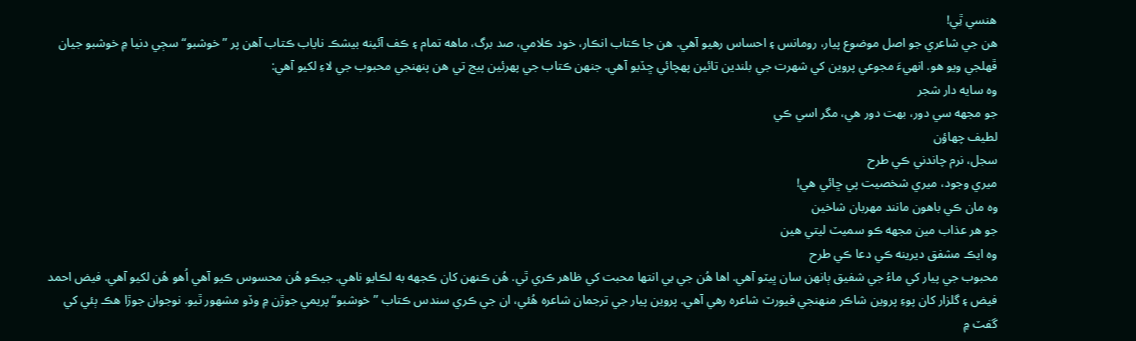هنسي ٿِي!
هن جي شاعري جو اصل موضوع پيار، رومانس ۽ احساس رهيو آهي. هن جا ڪتاب انڪار، خود ڪلامي، صد برگ، ماهه تمام ۽ ڪف آئينه بيشڪ ناياب ڪتاب آهن پر ”خوشبو“ سڄي دنيا ۾ خوشبو جيان ڦهلجي ويو هو. انهيءَ مجوعي پروين کي شهرت جي بلندين تائين پهچائي ڇڏيو آهي. جنهن ڪتاب جي پهرئين پيج تي هن پنهنجي محبوب جي لاءِ لکيو آهي:
وه سايه دار شجر
جو مجهه سي دور، بهت دور هي، مگر اسي ڪي
لطيف چهاؤن
سجل، نرم چاندني ڪي طرح
ميري وجود، ميري شخصيت پي ڇائي هي!
وه مان ڪي باهون مانند مهربان شاخين
جو هر عذاب مين مجهه ڪو سميٽ ليتي هين
وه ايڪ مشفق ديرينه ڪي دعا ڪي طرح
محبوب جي پيار کي ماءُ جي شفيق ٻانهن سان ڀيٽو آهي. اها هُن جي بي انتها محبت کي ظاهر ڪري ٿي. هُن ڪنهن کان ڪجهه به لڪايو ناهي. جيڪو هُن محسوس ڪيو آهي اُهو هُن لکيو آهي. فيض احمد فيض ۽ گلزار کان پوءِ پروين شاڪر منهنجي فيورٽ شاعره رهي آهي. پروين پيار جي ترجمان شاعره هُئي، ان جي ڪري سندس ڪتاب ”خوشبو“ پريمي جوڙن ۾ وڏو مشهور ٿيو. نوجوان جوڙا هڪ ٻئي کي گفٽ ۾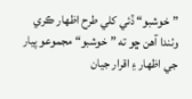”خوشبو“ ڏئي کلي طرح اظهار ڪري وٺندا آهن ڇو ته ”خوشبو“ مجموعو پيار جي اظهار ۽ اقرار جيان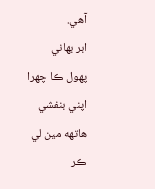آهي.
ابر بهاني
پهول ڪا چهرا
اپني بنفشي هاتهه مين لي ڪر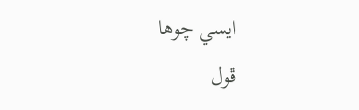ايسي چوها
ڦول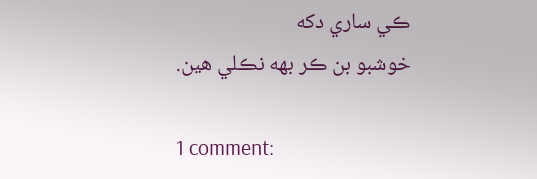ڪي ساري دکه
خوشبو بن ڪر بهه نڪلي هين.

1 comment: